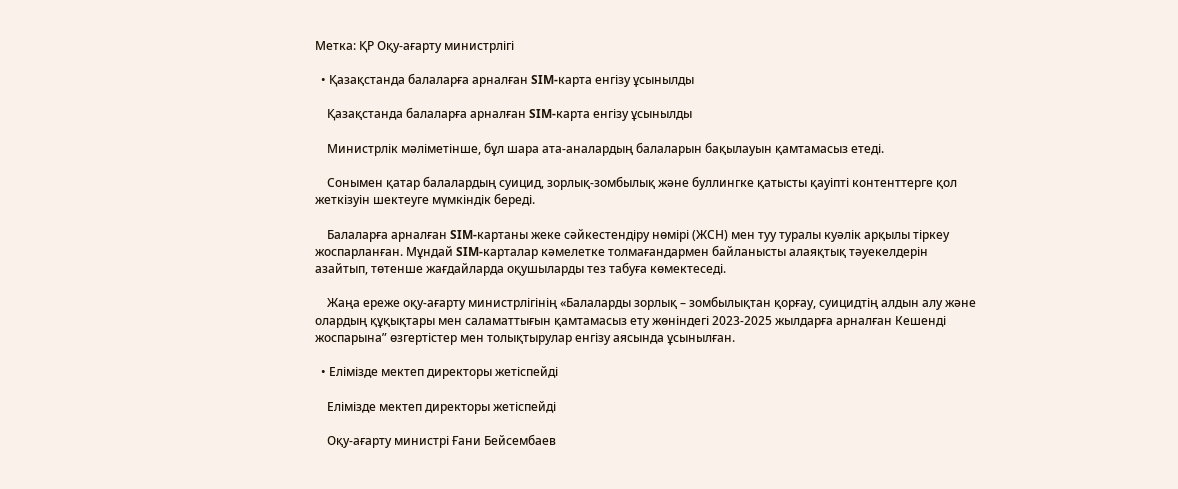Метка: ҚР Оқу-ағарту министрлігі

  • Қазақстанда балаларға арналған SIM-карта енгізу ұсынылды

    Қазақстанда балаларға арналған SIM-карта енгізу ұсынылды

    Министрлік мәліметінше, бұл шара ата-аналардың балаларын бақылауын қамтамасыз етеді.

    Сонымен қатар балалардың суицид, зорлық-зомбылық және буллингке қатысты қауіпті контенттерге қол жеткізуін шектеуге мүмкіндік береді.

    Балаларға арналған SIM-картаны жеке сәйкестендіру нөмірі (ЖСН) мен туу туралы куәлік арқылы тіркеу жоспарланған. Мұндай SIM-карталар кәмелетке толмағандармен байланысты алаяқтық тәуекелдерін азайтып, төтенше жағдайларда оқушыларды тез табуға көмектеседі.

    Жаңа ереже оқу-ағарту министрлігінің «Балаларды зорлық – зомбылықтан қорғау, суицидтің алдын алу және олардың құқықтары мен саламаттығын қамтамасыз ету жөніндегі 2023-2025 жылдарға арналған Кешенді жоспарына” өзгертістер мен толықтырулар енгізу аясында ұсынылған.

  • Елімізде мектеп директоры жетіспейді

    Елімізде мектеп директоры жетіспейді

    Оқу-ағарту министрі Ғани Бейсембаев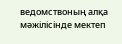ведомствоның алқа мәжілісінде мектеп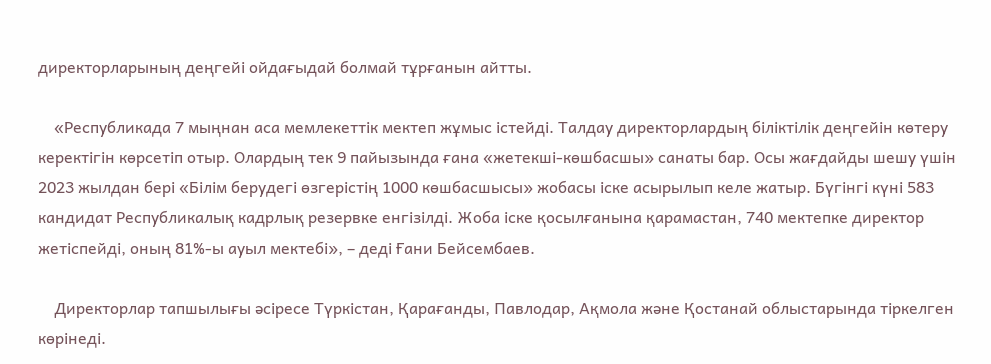директорларының деңгейі ойдағыдай болмай тұрғанын айтты.

    «Республикада 7 мыңнан аса мемлекеттік мектеп жұмыс істейді. Талдау директорлардың біліктілік деңгейін көтеру керектігін көрсетіп отыр. Олардың тек 9 пайызында ғана «жетекші-көшбасшы» санаты бар. Осы жағдайды шешу үшін 2023 жылдан бері «Білім берудегі өзгерістің 1000 көшбасшысы» жобасы іске асырылып келе жатыр. Бүгінгі күні 583 кандидат Республикалық кадрлық резервке енгізілді. Жоба іске қосылғанына қарамастан, 740 мектепке директор жетіспейді, оның 81%-ы ауыл мектебі», – деді Ғани Бейсембаев.

    Директорлар тапшылығы әсіресе Түркістан, Қарағанды, Павлодар, Ақмола және Қостанай облыстарында тіркелген көрінеді.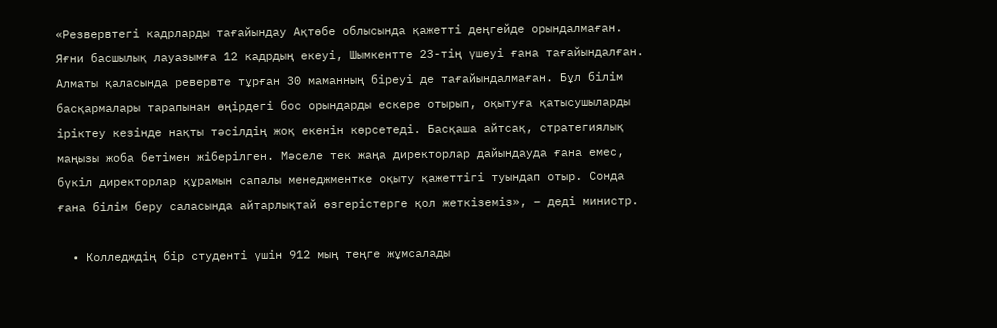«Резвервтегі кадрларды тағайындау Ақтөбе облысында қажетті деңгейде орындалмаған. Яғни басшылық лауазымға 12 кадрдың екеуі, Шымкентте 23-тің үшеуі ғана тағайындалған. Алматы қаласында ревервте тұрған 30 маманның біреуі де тағайындалмаған. Бұл білім басқармалары тарапынан өңірдегі бос орындарды ескере отырып, оқытуға қатысушыларды іріктеу кезінде нақты тәсілдің жоқ екенін көрсетеді. Басқаша айтсақ, стратегиялық маңызы жоба бетімен жіберілген. Мәселе тек жаңа директорлар дайындауда ғана емес, бүкіл директорлар құрамын сапалы менеджментке оқыту қажеттігі туындап отыр. Сонда ғана білім беру саласында айтарлықтай өзгерістерге қол жеткіземіз», – деді министр.

  • Колледждің бір студенті үшін 912 мың теңге жұмсалады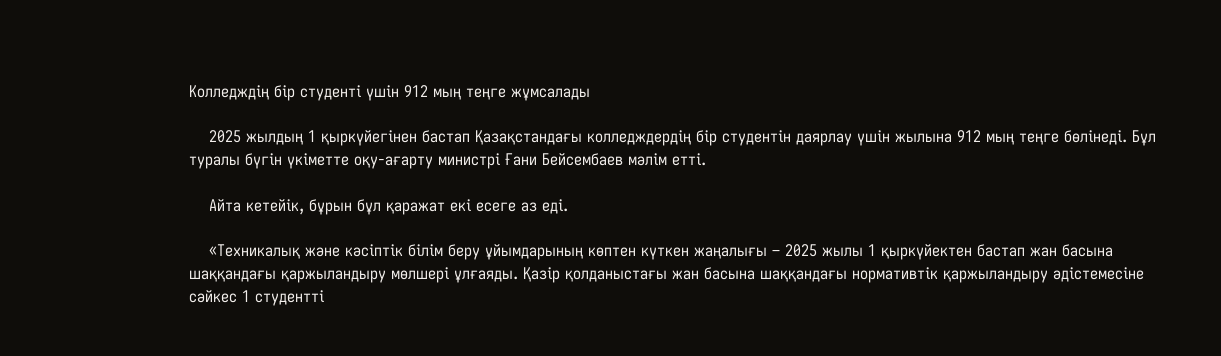Колледждің бір студенті үшін 912 мың теңге жұмсалады

    2025 жылдың 1 қыркүйегінен бастап Қазақстандағы колледждердің бір студентін даярлау үшін жылына 912 мың теңге бөлінеді. Бұл туралы бүгін үкіметте оқу-ағарту министрі Ғани Бейсембаев мәлім етті.

    Айта кетейік, бұрын бұл қаражат екі есеге аз еді.

    «Техникалық және кәсіптік білім беру ұйымдарының көптен күткен жаңалығы – 2025 жылы 1 қыркүйектен бастап жан басына шаққандағы қаржыландыру мөлшері ұлғаяды. Қазір қолданыстағы жан басына шаққандағы нормативтік қаржыландыру әдістемесіне сәйкес 1 студентті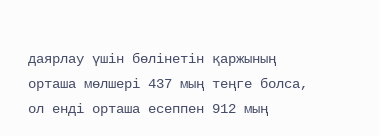даярлау үшін бөлінетін қаржының орташа мөлшері 437 мың теңге болса, ол енді орташа есеппен 912 мың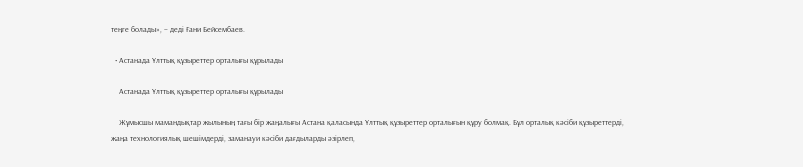теңге болады», – деді Ғани Бейсембаев.

  • Астанада Ұлттық құзыреттер орталығы құрылады

    Астанада Ұлттық құзыреттер орталығы құрылады

    Жұмысшы мамандықтар жылының тағы бір жаңалығы Астана қаласында Ұлттық құзыреттер орталығын құру болмақ. Бұл орталық кәсіби құзыреттерді, жаңа технологиялық шешімдерді, заманауи кәсіби дағдыларды әзірлеп,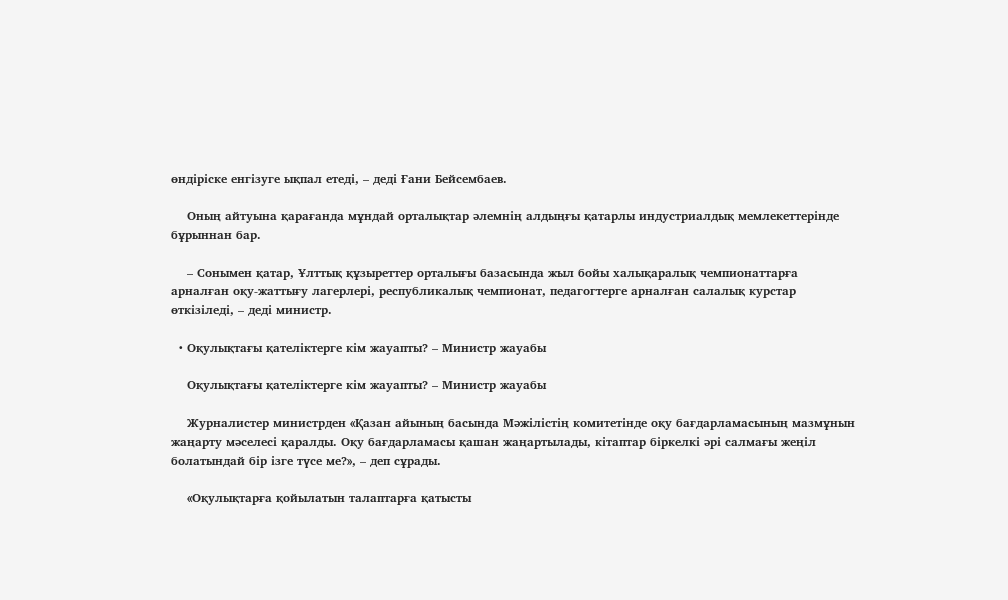өндіріске енгізуге ықпал етеді, – деді Ғани Бейсембаев.

    Оның айтуына қарағанда мұндай орталықтар әлемнің алдыңғы қатарлы индустриалдық мемлекеттерінде бұрыннан бар.

    – Сонымен қатар, Ұлттық құзыреттер орталығы базасында жыл бойы халықаралық чемпионаттарға арналған оқу-жаттығу лагерлері, республикалық чемпионат, педагогтерге арналған салалық курстар өткізіледі, – деді министр.

  • Оқулықтағы қателіктерге кім жауапты? – Министр жауабы

    Оқулықтағы қателіктерге кім жауапты? – Министр жауабы

    Журналистер министрден «Қазан айының басында Мәжілістің комитетінде оқу бағдарламасының мазмұнын жаңарту мәселесі қаралды. Оқу бағдарламасы қашан жаңартылады, кітаптар біркелкі әрі салмағы жеңіл болатындай бір ізге түсе ме?», – деп сұрады.

    «Оқулықтарға қойылатын талаптарға қатысты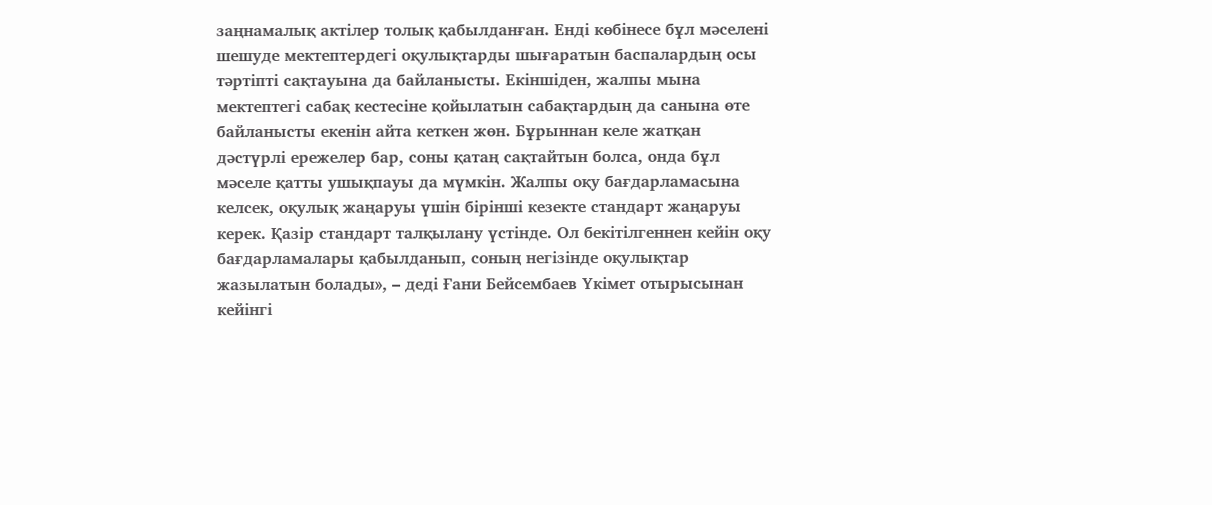заңнамалық актілер толық қабылданған. Енді көбінесе бұл мәселені шешуде мектептердегі оқулықтарды шығаратын баспалардың осы тәртіпті сақтауына да байланысты. Екіншіден, жалпы мына мектептегі сабақ кестесіне қойылатын сабақтардың да санына өте байланысты екенін айта кеткен жөн. Бұрыннан келе жатқан дәстүрлі ережелер бар, соны қатаң сақтайтын болса, онда бұл мәселе қатты ушықпауы да мүмкін. Жалпы оқу бағдарламасына келсек, оқулық жаңаруы үшін бірінші кезекте стандарт жаңаруы керек. Қазір стандарт талқылану үстінде. Ол бекітілгеннен кейін оқу бағдарламалары қабылданып, соның негізінде оқулықтар жазылатын болады», – деді Ғани Бейсембаев Үкімет отырысынан кейінгі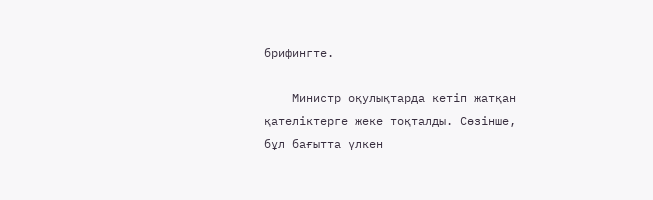брифингте.

    Министр оқулықтарда кетіп жатқан қателіктерге жеке тоқталды. Сөзінше, бұл бағытта үлкен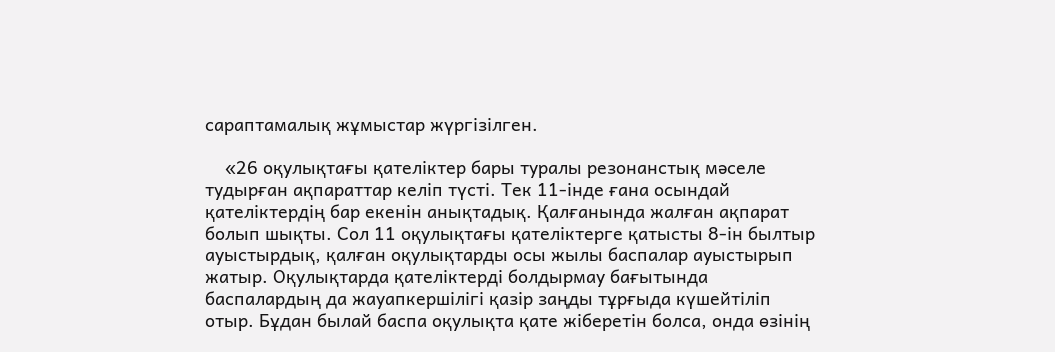сараптамалық жұмыстар жүргізілген.

    «26 оқулықтағы қателіктер бары туралы резонанстық мәселе тудырған ақпараттар келіп түсті. Тек 11-інде ғана осындай қателіктердің бар екенін анықтадық. Қалғанында жалған ақпарат болып шықты. Сол 11 оқулықтағы қателіктерге қатысты 8-ін былтыр ауыстырдық, қалған оқулықтарды осы жылы баспалар ауыстырып жатыр. Оқулықтарда қателіктерді болдырмау бағытында баспалардың да жауапкершілігі қазір заңды тұрғыда күшейтіліп отыр. Бұдан былай баспа оқулықта қате жіберетін болса, онда өзінің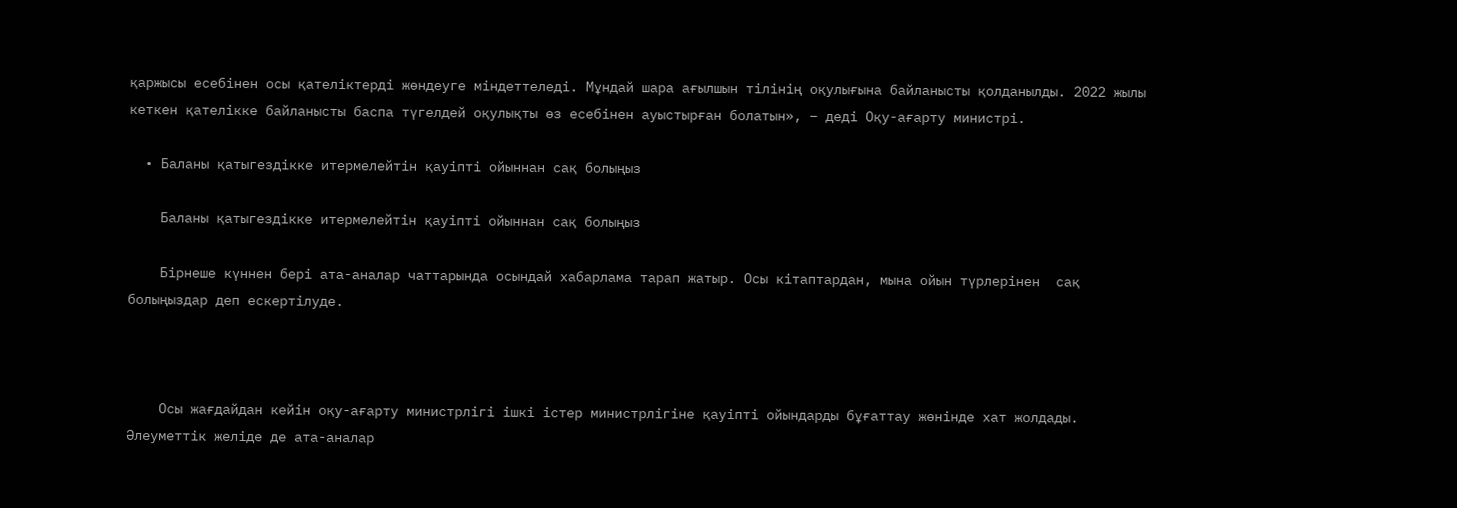қаржысы есебінен осы қателіктерді жөндеуге міндеттеледі. Мұндай шара ағылшын тілінің оқулығына байланысты қолданылды. 2022 жылы кеткен қателікке байланысты баспа түгелдей оқулықты өз есебінен ауыстырған болатын», – деді Оқу-ағарту министрі.

  • Баланы қатыгездікке итермелейтін қауіпті ойыннан сақ болыңыз

    Баланы қатыгездікке итермелейтін қауіпті ойыннан сақ болыңыз

    Бірнеше күннен бері ата-аналар чаттарында осындай хабарлама тарап жатыр. Осы кітаптардан, мына ойын түрлерінен  сақ болыңыздар деп ескертілуде.



    Осы жағдайдан кейін оқу-ағарту министрлігі ішкі істер министрлігіне қауіпті ойындарды бұғаттау жөнінде хат жолдады. Әлеуметтік желіде де ата-аналар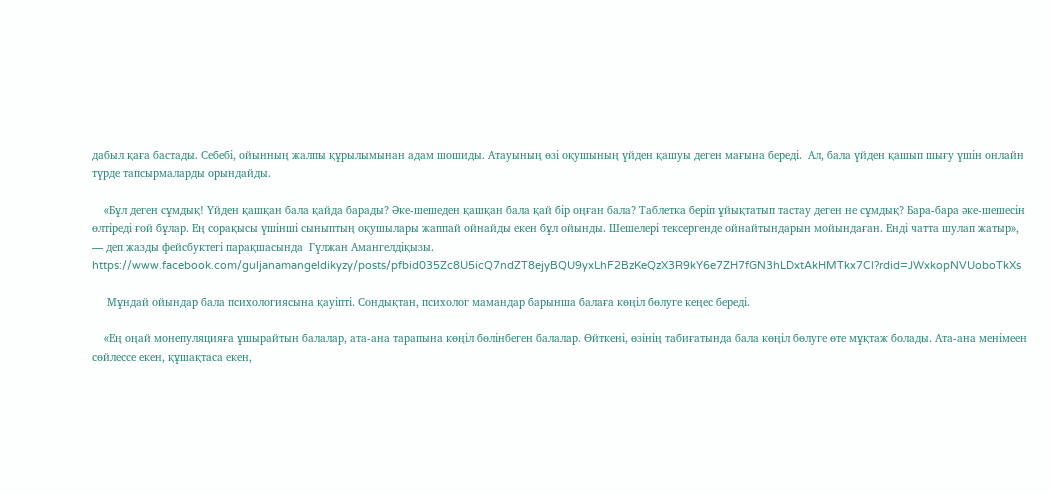дабыл қаға бастады. Себебі, ойынның жалпы құрылымынан адам шошиды. Атауының өзі оқушының үйден қашуы деген мағына береді.  Ал, бала үйден қашып шығу үшін онлайн түрде тапсырмаларды орындайды.

    «Бұл деген сұмдық! Үйден қашқан бала қайда барады? Әке-шешеден қашқан бала қай бір оңған бала? Таблетка беріп ұйықтатып тастау деген не сұмдық? Бара-бара әке-шешесін өлтіреді ғой бұлар. Ең сорақысы үшінші сыныптың оқушылары жаппай ойнайды екен бұл ойынды. Шешелері тексергенде ойнайтындарын мойындаған. Енді чатта шулап жатыр», — деп жазды фейсбуктегі парақшасында  Гүлжан Амангелдіқызы. https://www.facebook.com/guljanamangeldikyzy/posts/pfbid035Zc8U5icQ7ndZT8ejyBQU9yxLhF2BzKeQzX3R9kY6e7ZH7fGN3hLDxtAkHMTkx7Cl?rdid=JWxkopNVUoboTkXs

     Мұндай ойындар бала психологиясына қауіпті. Сондықтан, психолог мамандар барынша балаға көңіл бөлуге кеңес береді.

    «Ең оңай монепуляцияға ұшырайтын балалар, ата-ана тарапына көңіл бөлінбеген балалар. Өйткені, өзінің табиғатында бала көңіл бөлуге өте мұқтаж болады. Ата-ана менімеен сөйлессе екен, құшақтаса екен,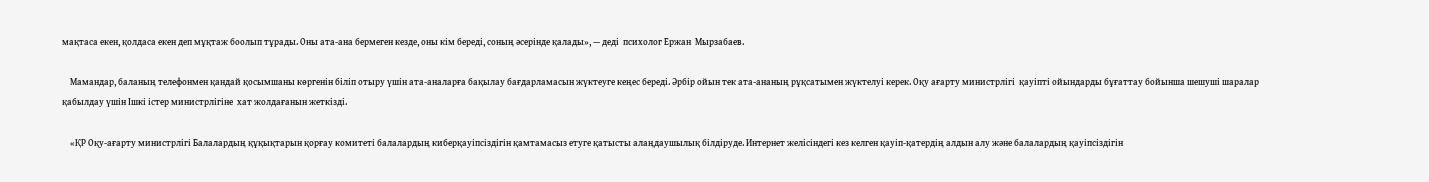мақтаса екен, қолдаса екен деп мұқтаж боолып тұрады. Оны ата-ана бермеген кезде, оны кім береді, соның әсерінде қалады», — деді  психолог Ержан  Мырзабаев.

    Мамандар, баланың телефонмен қандай қосымшаны көргенін біліп отыру үшін ата-аналарға бақылау бағдарламасын жүктеуге кеңес береді. Әрбір ойын тек ата-ананың рұқсатымен жүктелуі керек. Оқу ағарту министрлігі  қауіпті ойындарды бұғаттау бойынша шешуші шаралар қабылдау үшін Ішкі істер министрлігіне  хат жолдағанын жеткізді.

    «ҚР Оқу-ағарту министрлігі Балалардың құқықтарын қорғау комитеті балалардың киберқауіпсіздігін қамтамасыз етуге қатысты алаңдаушылық білдіруде. Интернет желісіндегі кез келген қауіп-қатердің алдын алу және балалардың қауіпсіздігін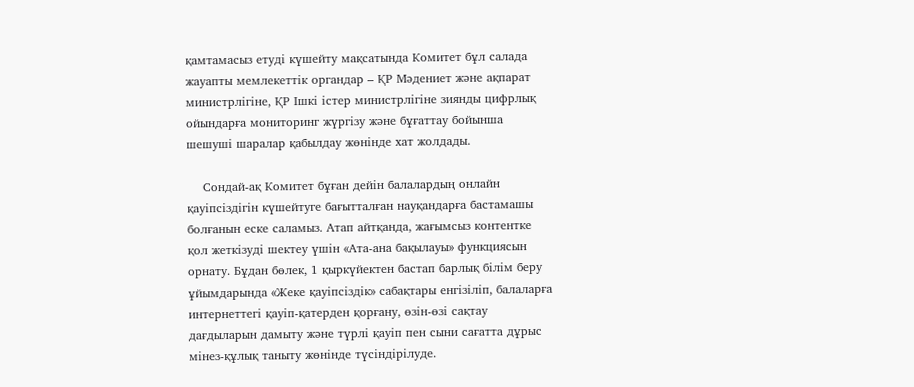қамтамасыз етуді күшейту мақсатында Комитет бұл салада жауапты мемлекеттік органдар – ҚР Мәдениет және ақпарат министрлігіне, ҚР Ішкі істер министрлігіне зиянды цифрлық ойындарға мониторинг жүргізу және бұғаттау бойынша шешуші шаралар қабылдау жөнінде хат жолдады.

    Сондай-ақ Комитет бұған дейін балалардың онлайн қауіпсіздігін күшейтуге бағытталған науқандарға бастамашы болғанын еске саламыз. Атап айтқанда, жағымсыз контентке қол жеткізуді шектеу үшін «Ата-ана бақылауы» функциясын орнату. Бұдан бөлек, 1 қыркүйектен бастап барлық білім беру ұйымдарында «Жеке қауіпсіздік» сабақтары енгізіліп, балаларға интернеттегі қауіп-қатерден қорғану, өзін-өзі сақтау дағдыларын дамыту және түрлі қауіп пен сыни сағатта дұрыс мінез-құлық таныту жөнінде түсіндірілуде.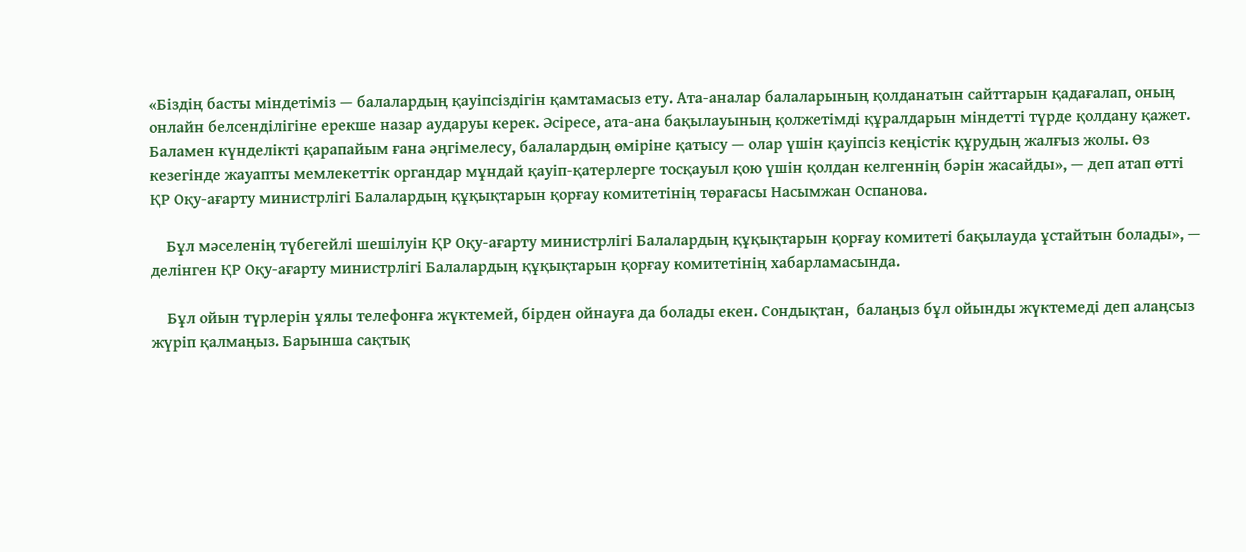«Біздің басты міндетіміз — балалардың қауіпсіздігін қамтамасыз ету. Ата-аналар балаларының қолданатын сайттарын қадағалап, оның онлайн белсенділігіне ерекше назар аударуы керек. Әсіресе, ата-ана бақылауының қолжетімді құралдарын міндетті түрде қолдану қажет. Баламен күнделікті қарапайым ғана әңгімелесу, балалардың өміріне қатысу — олар үшін қауіпсіз кеңістік құрудың жалғыз жолы. Өз кезегінде жауапты мемлекеттік органдар мұндай қауіп-қатерлерге тосқауыл қою үшін қолдан келгеннің бәрін жасайды», — деп атап өтті ҚР Оқу-ағарту министрлігі Балалардың құқықтарын қорғау комитетінің төрағасы Насымжан Оспанова.

    Бұл мәселенің түбегейлі шешілуін ҚР Оқу-ағарту министрлігі Балалардың құқықтарын қорғау комитеті бақылауда ұстайтын болады», — делінген ҚР Оқу-ағарту министрлігі Балалардың құқықтарын қорғау комитетінің хабарламасында.

    Бұл ойын түрлерін ұялы телефонға жүктемей, бірден ойнауға да болады екен. Сондықтан,  балаңыз бұл ойынды жүктемеді деп алаңсыз жүріп қалмаңыз. Барынша сақтық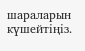шараларын күшейтіңіз.